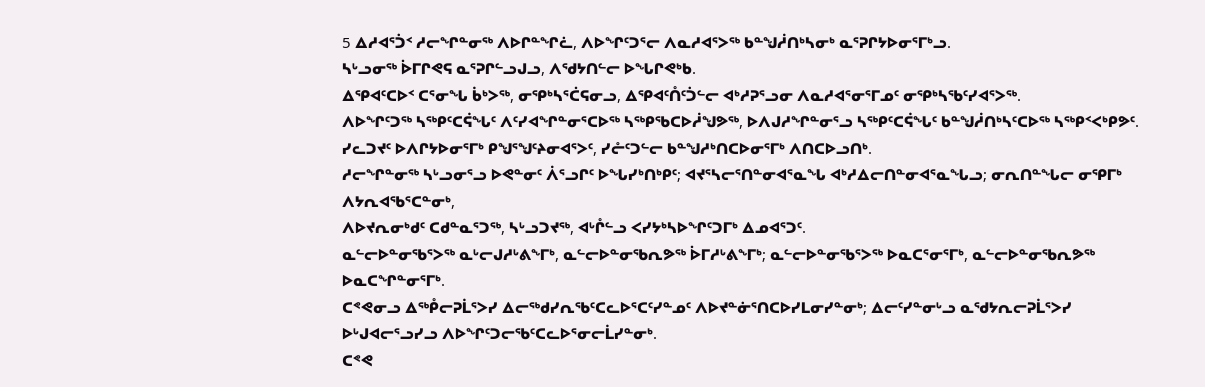5 ᐃᓱᐊᕐᑑᑉ ᓱᓕᖏᓐᓂᖅ ᐱᐅᒋᓐᖏᓛ, ᐱᐅᖏᑦᑐᕐᓕ ᐱᓇᓱᐊᕐᐳᖅ ᑲᓐᖑᓲᑎᒃᓴᓂᒃ ᓇᕐᕈᒋᔭᐅᓂᕐᒥᒃᓗ.
ᓴᒡᓗᓂᖅ ᐆᒥᒋᕙᕋ ᓇᕐᕈᒋᓪᓗᒍᓗ, ᐱᖁᔭᑎᓪᓕ ᐅᖓᒋᕙᒃᑲ.
ᐃᕿᐊᑦᑕᐅᑉ ᑕᕐᓂᖓ ᑳᒃᐳᖅ, ᓂᕿᒃᓴᕐᑖᕋᓂᓗ, ᐃᕿᐊᑦᑍᑦᑑᓪᓕ ᐊᒃᓱᕈᕐᓗᓂ ᐱᓇᓱᐊᕐᓂᕐᒥᓄᑦ ᓂᕿᒃᓴᖃᑦᓯᐊᕐᐳᖅ.
ᐱᐅᖏᑦᑐᖅ ᓴᖅᑭᑦᑕᕌᖓᑦ ᐱᑦᓯᐊᖏᓐᓂᕐᑕᐅᖅ ᓴᖅᑭᖃᑕᐅᓲᖑᕗᖅ, ᐅᐱᒍᓱᖏᓐᓂᕐᓗ ᓴᖅᑭᑦᑕᕌᖓᑦ ᑲᓐᖑᓲᑎᒃᓴᑦᑕᐅᖅ ᓴᖅᑭᑉᐸᒃᑭᕗᑦ.
ᓯᓚᑐᔪᑦ ᐅᐱᒋᔭᐅᓂᕐᒥᒃ ᑭᖑᕐᖑᑦᔨᓂᐊᕐᐳᑦ, ᓯᓔᑦᑐᓪᓕ ᑲᓐᖑᓱᒃᑎᑕᐅᓂᕐᒥᒃ ᐱᑎᑕᐅᓗᑎᒃ.
ᓱᓕᖏᓐᓂᖅ ᓴᒡᓗᓂᕐᓗ ᐅᕙᓐᓂᑦ ᐲᕐᓗᒋᑦ ᐅᖓᓯᒃᑎᒃᑭᑦ; ᐊᔪᕐᓴᓕᕐᑎᓐᓂᐊᕐᓇᖓ ᐊᒃᓱᐃᓕᑎᓐᓂᐊᕐᓇᖓᓗ; ᓂᕆᑎᓐᖓᓕ ᓂᕿᒥᒃ ᐱᔭᕆᐊᖃᕐᑕᓐᓂᒃ,
ᐱᐅᔪᕆᓂᒃᑯᑦ ᑕᑯᓐᓇᕐᑐᖅ, ᓴᒡᓗᑐᔪᖅ, ᐊᒡᒊᓪᓗ ᐸᓯᔭᒃᓴᐅᖏᑦᑐᒥᒃ ᐃᓄᐊᕐᑐᑦ.
ᓇᓪᓕᐅᓐᓂᖃᕐᐳᖅ ᓇᒡᓕᒍᓱᒡᕕᖕᒥᒃ, ᓇᓪᓕᐅᓐᓂᖃᕆᕗᖅ ᐆᒥᓱᒡᕕᖕᒥᒃ; ᓇᓪᓕᐅᓐᓂᖃᕐᐳᖅ ᐅᓇᑕᕐᓂᕐᒥᒃ, ᓇᓪᓕᐅᓐᓂᖃᕆᕗᖅ ᐅᓇᑕᖏᓐᓂᕐᒥᒃ.
ᑕᕝᕙᓂᓗ ᐃᖅᑬᓕᕈᒫᕐᐳᓯ ᐃᓕᖅᑯᓯᕆᖃᑦᑕᓚᐅᕐᑕᑦᓯᓐᓄᑦ ᐱᐅᔪᓐᓃᕐᑎᑕᐅᓯᒪᓂᓯᓐᓂᒃ; ᐃᓕᑦᓯᓐᓂᒡᓗ ᓇᖁᔭᕆᓕᕈᒫᕐᐳᓯ ᐅᒡᒍᐊᓕᕐᓗᓯᓗ ᐱᐅᖏᑦᑐᓕᖃᑦᑕᓚᐅᕐᓂᓕᒫᓯᓐᓂᒃ.
ᑕᕝᕙ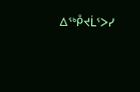ᐃᖅᑬᔪᒫᕐᐳᓯ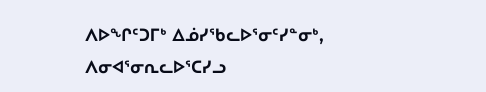ᐱᐅᖏᑦᑐᒥᒃ ᐃᓅᓯᖃᓚᐅᕐᓂᑦᓯᓐᓂᒃ, ᐱᓂᐊᕐᓂᕆᓚᐅᕐᑕᓯᓗ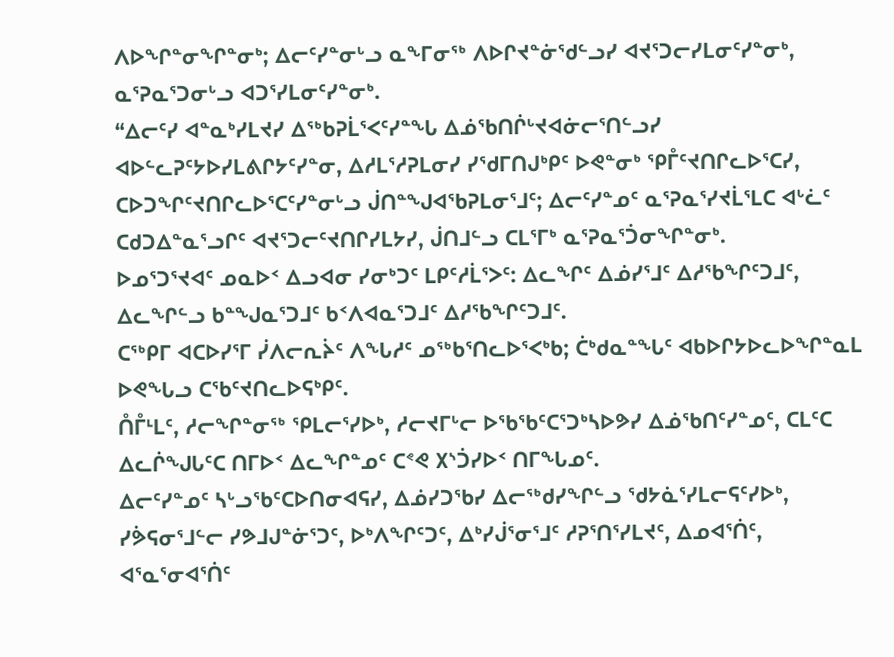ᐱᐅᖏᓐᓂᖏᓐᓂᒃ; ᐃᓕᑦᓯᓐᓂᒡᓗ ᓇᖕᒥᓂᖅ ᐱᐅᒋᔪᓐᓃᖁᓪᓗᓯ ᐊᔪᕐᑐᓕᓯᒪᓂᑦᓯᓐᓂᒃ, ᓇᕐᕈᓇᕐᑐᓂᒡᓗ ᐊᑐᕐᓯᒪᓂᑦᓯᓐᓂᒃ.
“ᐃᓕᑦᓯ ᐊᓐᓇᒃᓯᒪᔪᓯ ᐃᖅᑲᕈᒫᕐᐸᑦᓯᓐᖓ ᐃᓅᖃᑎᒌᒡᔪᐊᓃᓕᕐᑎᓪᓗᓯ ᐊᐅᓪᓚᕈᑦᔭᐅᓯᒪᕕᒋᔭᑦᓯᓐᓂ, ᐃᓱᒪᕐᓱᕈᒪᓂᓯ ᓯᖁᒥᑎᒍᒃᑭᑦ ᐅᕙᓐᓂᒃ ᕿᒤᑦᔪᑎᒋᓚᐅᕐᑕᓯ, ᑕᐅᑐᖏᑦᔪᑎᒋᓚᐅᕐᑕᑦᓯᓐᓂᒡᓗ ᒎᑎᓐᖑᐊᖃᕈᒪᓂᕐᒧᑦ; ᐃᓕᑦᓯᓐᓄᑦ ᓇᕐᕈᓇᕐᓯᔪᒫᕐᒪᑕ ᐊᒡᓛᑦ ᑕᑯᑐᐃᓐᓇᕐᓗᒋᑦ ᐊᔪᕐᑐᓕᑦᔪᑎᒋᓯᒪᔭᓯ, ᒎᑎᒧᓪᓗ ᑕᒪᕐᒥᒃ ᓇᕐᕈᓇᕐᑑᓂᖏᓐᓂᒃ.
ᐅᓄᕐᑐᕐᔪᐊᑦ ᓄᓇᐅᑉ ᐃᓗᐊᓂ ᓯᓂᒃᑐᑦ ᒪᑭᑦᓱᒫᕐᐳᑦ: ᐃᓚᖏᑦ ᐃᓅᓯᕐᒧᑦ ᐃᓱᖃᖏᑦᑐᒧᑦ, ᐃᓚᖏᓪᓗ ᑲᓐᖑᓇᕐᑐᒧᑦ ᑲᑉᐱᐊᓇᕐᑐᒧᑦ ᐃᓱᖃᖏᑦᑐᒧᑦ.
ᑕᖅᑭᒥ ᐊᑕᐅᓯᕐᒥ ᓰᐱᓕᕆᔩᑦ ᐱᖓᓱᑦ ᓄᖅᑲᕐᑎᓚᐅᕐᐸᒃᑲ; ᑖᒃᑯᓇᓐᖓᑦ ᐊᑲᐅᒋᔭᐅᓚᐅᖏᓐᓇᒪ ᐅᕙᖓᓗ ᑕᖃᑦᔪᑎᓚᐅᕋᒃᑭᑦ.
ᑍᒤᒻᒪᑦ, ᓱᓕᖏᓐᓂᖅ ᕿᒪᓕᕐᓯᐅᒃ, ᓱᓕᔪᒥᒡᓕ ᐅᖃᖃᑦᑕᕐᑐᒃᓴᐅᕗᓯ ᐃᓅᖃᑎᑦᓯᓐᓄᑦ, ᑕᒪᑦᑕ ᐃᓚᒌᖑᒐᑦᑕ ᑎᒥᐅᑉ ᐃᓚᖏᓐᓄᑦ ᑕᕝᕙ ᙭ᔅᑑᓯᐅᑉ ᑎᒥᖓᓄᑦ.
ᐃᓕᑦᓯᓐᓄᑦ ᓴᒡᓗᖃᑦᑕᐅᑎᓂᐊᕋᓯ, ᐃᓅᓯᑐᖃᓯ ᐃᓕᖅᑯᓯᖏᓪᓗ ᖁᔭᓈᕐᓯᒪᓕᕋᑦᓯᐅᒃ,
ᓯᕘᕋᓂᕐᒧᓪᓕ ᓯᕗᒧᒍᓐᓃᕐᑐᑦ, ᐅᒃᐱᖏᑦᑐᑦ, ᐃᒃᓯᒎᕐᓂᕐᒧᑦ ᓱᕈᕐᑎᕐᓯᒪᔪᑦ, ᐃᓄᐊᕐᑏᑦ, ᐊᕐᓇᕐᓂᐊᕐᑏᑦ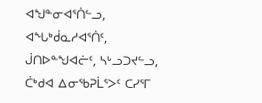ᐊᖑᓐᓂᐊᕐᑏᓪᓗ, ᐊᖓᒃᑰᓇᓱᐊᕐᑏᑦ, ᒎᑎᐅᓐᖑᐊᓖᑦ, ᓴᒡᓗᑐᔪᓪᓗ, ᑖᒃᑯᐊ ᐃᓂᖃᕈᒫᕐᐳᑦ ᑕᓯᕐᒥ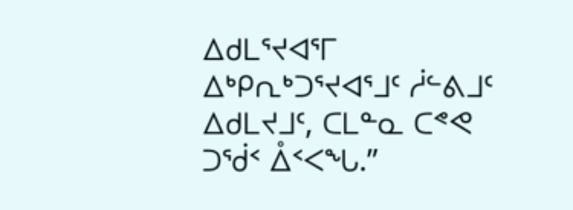ᐃᑯᒪᕐᔪᐊᕐᒥ ᐃᒃᑭᕆᒃᑐᕐᔪᐊᕐᒧᑦ ᓲᓪᕕᒧᑦ ᐃᑯᒪᔪᒧᑦ, ᑕᒪᓐᓇ ᑕᕝᕙ ᑐᖂᑉ ᐂᑉᐸᖓ.”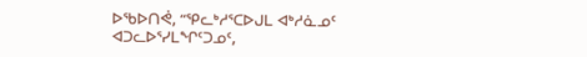ᐅᖃᐅᑎᕚ, “ᕿᓚᒃᓱᕐᑕᐅᒍᒪ ᐊᒃᓱᓈᓄᑦ ᐊᑐᓚᐅᕐᓯᒪᖏᑦᑐᓄᑦ,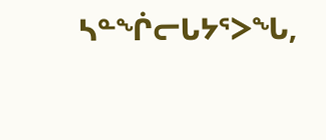ᓴᓐᖐᓕᒐᔭᕐᐳᖓ,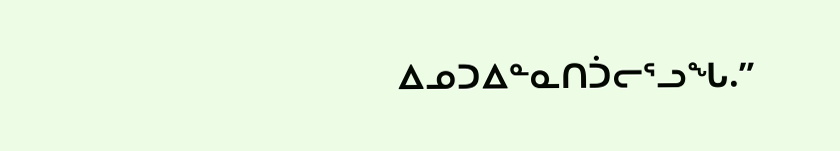ᐃᓄᑐᐃᓐᓇᑎᑑᓕᕐᓗᖓ.”